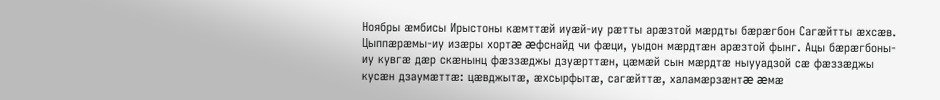Ноябры æмбисы Ирыстоны кæмттæй иуæй-иу рæтты арæзтой мæрдты бæрæгбон Сагæйтты æхсæв. Цыппæрæмы-иу изæры хортæ æфснайд чи фæци, уыдон мæрдтæн арæзтой фынг. Ацы бæрæгбоны-иу кувгæ дæр скæнынц фæззæджы дзуæрттæн, цæмæй сын мæрдтæ ныууадзой сæ фæззæджы кусæн дзаумæттæ: цæвджытæ, æхсырфытæ, сагæйттæ, халамæрзæнтæ æмæ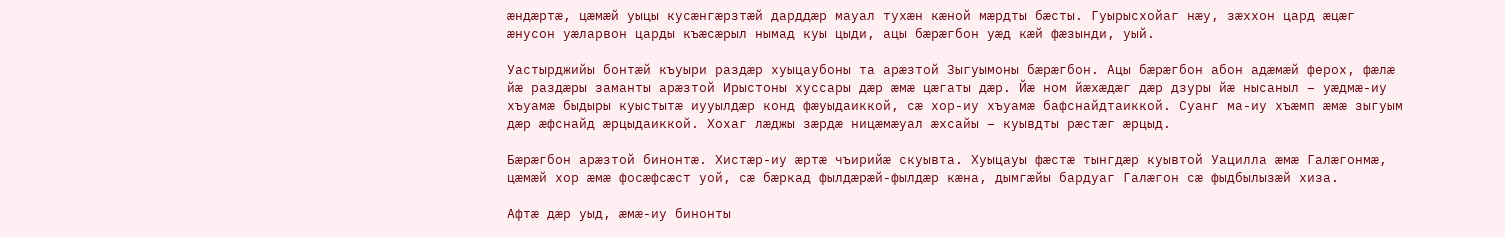æндæртæ, цæмæй уыцы кусæнгæрзтæй дарддæр мауал тухæн кæной мæрдты бæсты. Гуырысхойаг нæу, зæххон цард æцæг æнусон уæларвон царды къæсæрыл нымад куы цыди, ацы бæрæгбон уæд кæй фæзынди, уый.

Уастырджийы бонтæй къуыри раздæр хуыцаубоны та арæзтой Зыгуымоны бæрæгбон. Ацы бæрæгбон абон адæмæй ферох, фæлæ йæ раздæры заманты арæзтой Ирыстоны хуссары дæр æмæ цæгаты дæр. Йæ ном йæхæдæг дæр дзуры йæ нысаныл – уæдмæ-иу хъуамæ быдыры куыстытæ иууылдæр конд фæуыдаиккой, сæ хор-иу хъуамæ бафснайдтаиккой. Суанг ма-иу хъæмп æмæ зыгуым дæр æфснайд æрцыдаиккой. Хохаг лæджы зæрдæ ницæмæуал æхсайы – куывдты рæстæг æрцыд.

Бæрæгбон арæзтой бинонтæ. Хистæр-иу æртæ чъирийæ скуывта. Хуыцауы фæстæ тынгдæр куывтой Уацилла æмæ Галæгонмæ, цæмæй хор æмæ фосæфсæст уой, сæ бæркад фылдæрæй-фылдæр кæна, дымгæйы бардуаг Галæгон сæ фыдбылызæй хиза.

Афтæ дæр уыд, æмæ-иу бинонты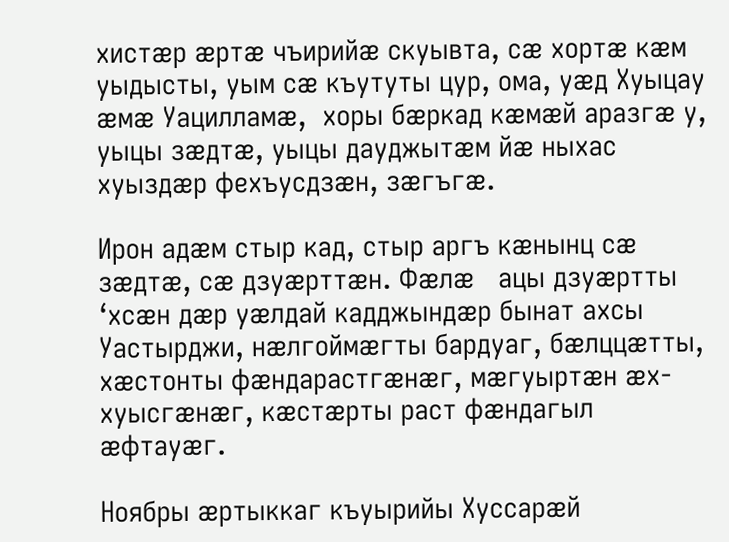хистæр æртæ чъирийæ скуывта, сæ хортæ кæм уыдысты, уым сæ къутуты цур, ома, уæд Хуыцау æмæ Уацилламæ,  хоры бæркад кæмæй аразгæ у, уыцы зæдтæ, уыцы дауджытæм йæ ныхас хуыздæр фехъусдзæн, зæгъгæ.

Ирон адæм стыр кад, стыр аргъ кæнынц сæ зæдтæ, сæ дзуæрттæн. Фæлæ   ацы дзуæртты ‘хсæн дæр уæлдай кадджындæр бынат ахсы Уастырджи, нæлгоймæгты бардуаг, бæлццæтты, хæстонты фæндарастгæнæг, мæгуыртæн æх-хуысгæнæг, кæстæрты раст фæндагыл æфтауæг.

Ноябры æртыккаг къуырийы Хуссарæй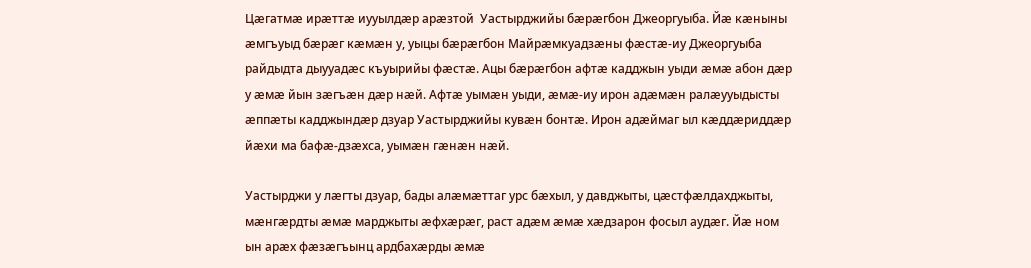Цæгатмæ ирæттæ иууылдæр арæзтой  Уастырджийы бæрæгбон Джеоргуыба. Йæ кæныны æмгъуыд бæрæг кæмæн у, уыцы бæрæгбон Майрæмкуадзæны фæстæ-иу Джеоргуыба райдыдта дыууадæс къуырийы фæстæ. Ацы бæрæгбон афтæ кадджын уыди æмæ абон дæр у æмæ йын зæгъæн дæр нæй. Афтæ уымæн уыди, æмæ-иу ирон адæмæн ралæууыдысты  æппæты кадджындæр дзуар Уастырджийы кувæн бонтæ. Ирон адæймаг ыл кæддæриддæр йæхи ма бафæ-дзæхса, уымæн гæнæн нæй.

Уастырджи у лæгты дзуар, бады алæмæттаг урс бæхыл, у давджыты, цæстфæлдахджыты, мæнгæрдты æмæ марджыты æфхæрæг, раст адæм æмæ хæдзарон фосыл аудæг. Йæ ном ын арæх фæзæгъынц ардбахæрды æмæ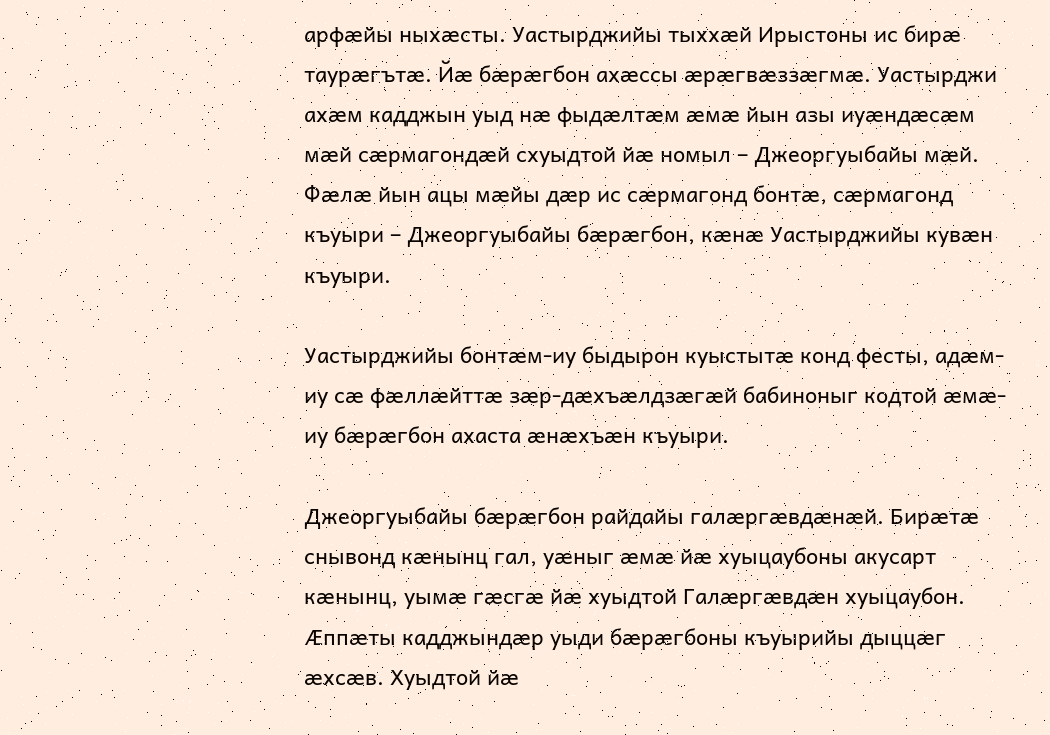арфæйы ныхæсты. Уастырджийы тыххæй Ирыстоны ис бирæ таурæгътæ. Йæ бæрæгбон ахæссы æрæгвæззæгмæ. Уастырджи ахæм кадджын уыд нæ фыдæлтæм æмæ йын азы иуæндæсæм мæй сæрмагондæй схуыдтой йæ номыл – Джеоргуыбайы мæй. Фæлæ йын ацы мæйы дæр ис сæрмагонд бонтæ, сæрмагонд къуыри – Джеоргуыбайы бæрæгбон, кæнæ Уастырджийы кувæн къуыри.

Уастырджийы бонтæм-иу быдырон куыстытæ конд фесты, адæм-иу сæ фæллæйттæ зæр-дæхъæлдзæгæй бабиноныг кодтой æмæ-иу бæрæгбон ахаста æнæхъæн къуыри.

Джеоргуыбайы бæрæгбон райдайы галæргæвдæнæй. Бирæтæ снывонд кæнынц гал, уæныг æмæ йæ хуыцаубоны акусарт кæнынц, уымæ гæсгæ йæ хуыдтой Галæргæвдæн хуыцаубон. Ӕппæты кадджындæр уыди бæрæгбоны къуырийы дыццæг æхсæв. Хуыдтой йæ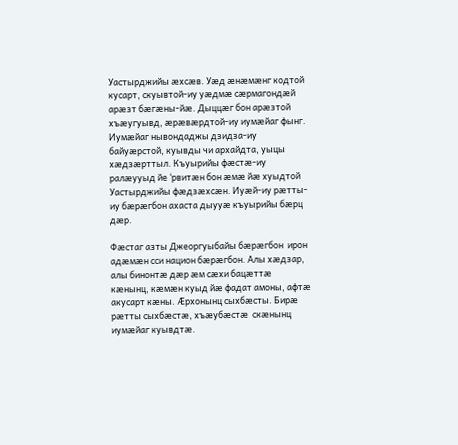Уастырджийы æхсæв. Уæд æнæмæнг кодтой кусарт, скуывтой-иу уæдмæ сæрмагондæй арæзт бæгæны-йæ. Дыццæг бон арæзтой хъæугуывд, æрæвæрдтой-иу иумæйаг фынг. Иумæйаг нывондаджы дзидза-иу байуæрстой, куывды чи архайдта, уыцы хæдзæрттыл. Къуырийы фæстæ-иу ралæууыд йе ‘рвитæн бон æмæ йæ хуыдтой Уастырджийы фæдзæхсæн. Иуæй-иу рæтты-иу бæрæгбон ахаста дыууæ къуырийы бæрц дæр.

Фæстаг азты Джеоргуыбайы бæрæгбон  ирон адæмæн сси национ бæрæгбон. Алы хæдзар, алы бинонтæ дæр æм сæхи бацæттæ кæнынц, кæмæн куыд йæ фадат амоны, афтæ акусарт кæны. Ӕрхонынц сыхбæсты. Бирæ рæтты сыхбæстæ, хъæубæстæ  скæнынц иумæйаг куывдтæ.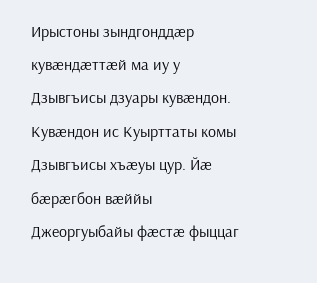Ирыстоны зындгонддæр кувæндæттæй ма иу у Дзывгъисы дзуары кувæндон. Кувæндон ис Куырттаты комы Дзывгъисы хъæуы цур. Йæ бæрæгбон вæййы Джеоргуыбайы фæстæ фыццаг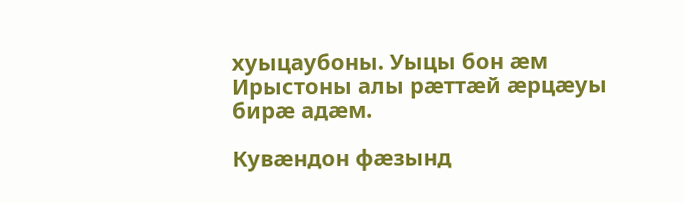хуыцаубоны. Уыцы бон æм Ирыстоны алы рæттæй æрцæуы бирæ адæм.

Кувæндон фæзынд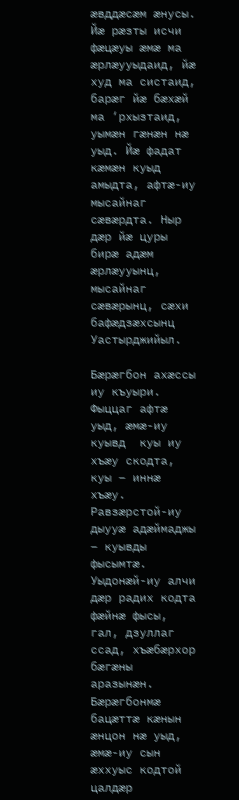æвддæсæм æнусы. Йæ рæзты исчи фæцæуы æмæ ма æрлæууыдаид, йæ худ ма систаид, барæг йæ бæхæй ма ‘рхызтаид, уымæн гæнæн нæ уыд. Йæ фадат кæмæн куыд амыдта, афтæ-иу мысайнаг сæвæрдта. Ныр дæр йæ цуры бирæ адæм æрлæууынц, мысайнаг сæвæрынц, сæхи бафæдзæхсынц Уастырджийыл.

Бæрæгбон ахæссы иу къуыри. Фыццаг афтæ уыд, æмæ-иу куывд  куы иу хъæу скодта, куы – иннæ хъæу. Равзæрстой-иу дыууæ адæймаджы – куывды фысымтæ. Уыдонæй-иу алчи дæр радих кодта фæйнæ фысы, гал, дзуллаг ссад, хъæбæрхор бæгæны аразынæн. Бæрæгбонмæ бацæттæ кæнын æнцон нæ уыд, æмæ-иу сын æххуыс кодтой цалдæр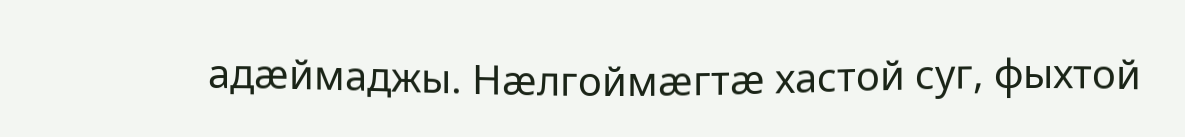адæймаджы. Нæлгоймæгтæ хастой суг, фыхтой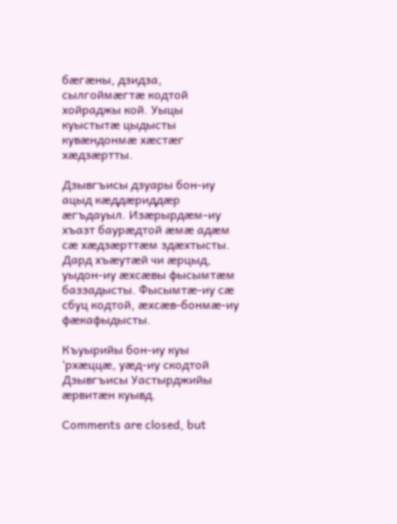бæгæны, дзидза, сылгоймæгтæ кодтой хойраджы кой. Уыцы куыстытæ цыдысты кувæндонмæ хæстæг хæдзæртты.

Дзывгъисы дзуары бон-иу ацыд кæддæриддæр æгъдауыл. Изæрырдæм-иу хъазт баурæдтой æмæ адæм сæ хæдзæрттæм здæхтысты. Дард хъæутæй чи æрцыд, уыдон-иу æхсæвы фысымтæм баззадысты. Фысымтæ-иу сæ сбуц кодтой, æхсæв-бонмæ-иу фæкафыдысты.

Къуырийы бон-иу куы ‘рхæццæ, уæд-иу скодтой Дзывгъисы Уастырджийы æрвитæн куывд.

Comments are closed, but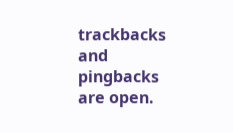trackbacks and pingbacks are open.